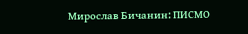Мирослав Бичанин: ПИСМО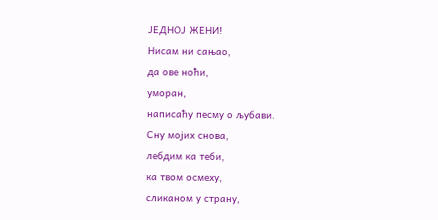ЈЕДНОЈ ЖЕНИ!
Нисам ни сањао,
да ове ноћи,
уморан,
написаћу песму о љубави.
Сну мојих снова,
лебдим ка теби,
ка твом осмеху,
сликаном у страну,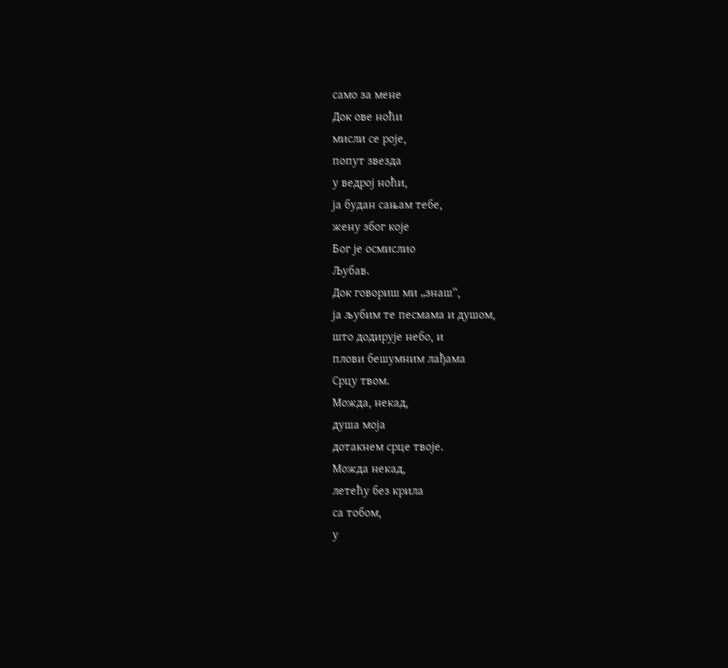само за мене
Док ове ноћи
мисли се роје,
попут звезда
у ведрој ноћи,
ја будан сањам тебе,
жену због које
Бог је осмислио
Љубав.
Док говориш ми „знаш“,
ја љубим те песмама и душом,
што додирује небо, и
плови бешумним лађама
Срцу твом.
Можда, некад,
душа моја
дотакнем срце твоје.
Можда некад,
летећу без крила
са тобом,
у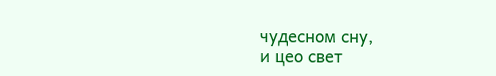чудесном сну,
и цео свет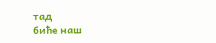тад
биће наш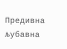Предивна љубавна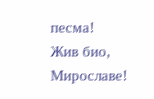песма!
Жив био, Мирославе!